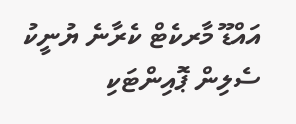އައްޑޫ މާރކެޓް ކެރާނެ ޔުނީކު ސެލިން ޕޮއިންޓަކި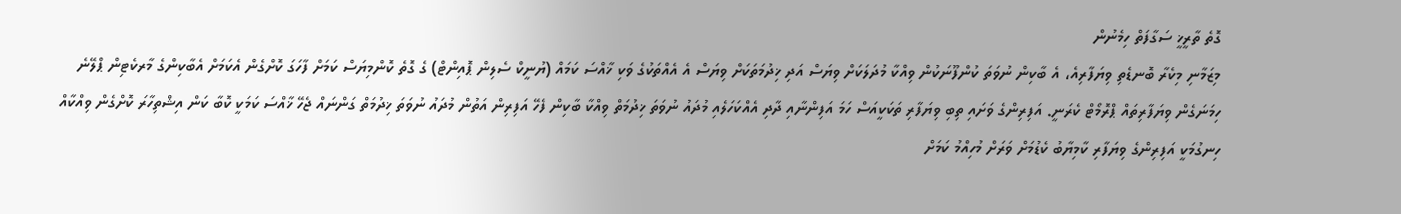ގޮތެ ތާރީޚީ ސަގާފަތް ހިމެނުން
މިޒަމާނި މިކެރާ ބޮނޑެތި ވިޔަފާރިއެ، އެ ބާކިން ނުވަތަ ކުންފޫނަކުން ވިއްކާ މުދަލަކަށް ވިޔަސް އަދި ޚިދުމަތަކަށް ވިޔަސް އެ އެއްތަކުގެ ވަކި ޚާއްސަ ކަމައް (ޔުނީކް ސެލިން ޕޮއިންޓް) ގެ ގޮތެ ކޮންމިޔަސް ކަމަށް ފާހަގަ ކޮށްގެން އެކަމަށް އެބާކިންގެ މާރކެޓިން ޕްލޭނެ ހިމަނަގެން ވިޔަފާރިތައް ޕްރޮމޯޓް ކެރަނީ. އަފިރިންގެ ވަށައި ތިބި ވިޔަފާރި ތަކަކީއަސް ހަމަ އަފިންނާއި ދާދި އެއްކަހަލެއި މުދައު ނުވަތަ ޚިދުމަތް ވިއްކާ ބާކިން ފެހޭ އަފިރިން އަތުން މުދައު ނުވަތަ ޚިދުމަތް ގަންނައް ޖެހޭ ޚާއްސަ ކަމަކީ ކޮބާ ކަން އިޝްތިހާރަ ކޮށްގެން ވިއްކާއް ހިނގުމަކީ އަފިރިންގެ ވިޔަފާރި ކާމިޔާބު ކެޑުމަށް ވަރަށް މުހިއްމު ކަމަށް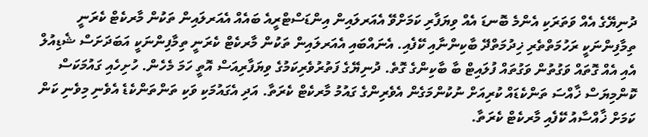ދުނިޔޭގެ އެއް ވަތަރަކި އެންމެ ބޮނޑަ އެއް ވިޔަފާރި ކަމަށްވޭ އެއަރލައިން އިންޑަސްޓްރީއެ ބައެއް އެއަރލައިން ތަކުން މާރކެޓް ކެރަނީ ތިމާފިންނަކީ ރަހުމަތްތެރި ޚިދުމަތްދޭ ބާކިންނާއި ކޭފެއި. އެނައްބައި އެއަރލައިން ތަކުން މާރކެޓް ކެރަނީ ތިމާފިންނަކީ އަބަދަށަސް ޝެޑިއުލް އެއި އެއް ގޮތައް ވަގުތުން ވަގުތައް ފުލައިޓް ބާ ބާކިންގެ ގޮތެ. ދުނިޔޭގެ ފަތުރުވެރިކަމުގެ ވިޔަފާރިއަސް އޮތީ ހަމަ މެހެން. ހުށިހެއި ގައުމަކަސް ކޮންމިޔަސް ޚާއްސަ ތަންކެޑައް ކުރިއަށް ނުކުންމަގެން އެވެރިންގެ ގައުމު މާރކެޓް ކެރަތާ. އަދި އެގައުމަކި ވަކި ތަންތަންކެޑެ އެވެނި މިވެނި ކަން ކަމަށް ޚާއްސާއު ކޭފެއި މާރކެޓް ކެރަތާ.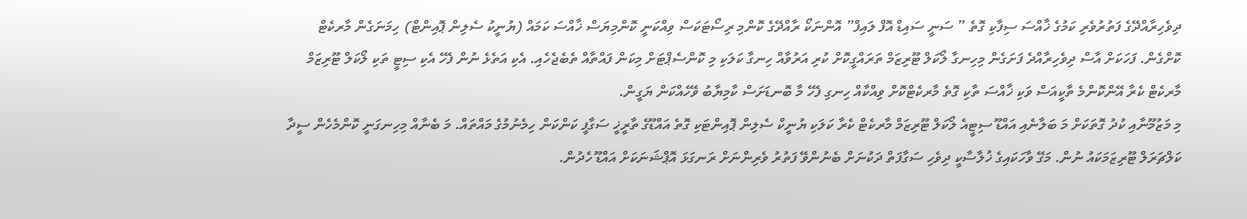ދިވެހިރާއްދޭގެ ފަތުރުވެރި ކަމުގެ ޚާއްސަ ސިފާކި ގޮތެ ” ސަނީ ސައިޑް އޮފް ލައިފް” އޮންނަކޯ ރާއްދޭގެ ކޮންމި ރިސޯޓަކަސް ވިއްކަނީ ކޮންމިޔަސް ޚާއްސަ ކަމައް (ޔުނީކު ސެލިން ޕޮއިންޓް) ހިމަނަގެން މާރކެޓް ކޮށްގެން. ފަހަކަށް އާސް ދިވެހިރާއްދެ ފަށަގެން މިހިނގާ ލޯކަލް ޓޫރިޒަމް ތަރައްގީކޮށް ކުރި އަރުވާއް ހިނގާ ކަލަކި މި ކޮންސެޕްޓަށް މިކަން ފައްތާއް ތެބެޖެހެއި. އެކި އަތެޅެ ނުން ފެހޭ އެކި ސިޓީ ތަކި ލޯކަލް ޓޫރިޒަމް މާރކެޓް ކެރާ އޭންކޮންމެ ތާކީއަސް ވަކި ޚާއްސަ ތާކި ގޮތެ މާރކެޓްކޮށް ވިއްކާއް ހިނގި ފެހޭ މާ ބޮނޑަށަސް ކާމިޔާބު ވޭހެއްކަން ޔަގީން.
މި މަޒުމޫނާއި ކުދު ގޮތަކަށް މަ ބަލާނެއި އައްޑޫ ސިޓީއެ ލޯކަލް ޓޫރިޒަމް މާރކެޓް ކެރާ ކަލަކި ޔުނީކް ސެލިން ޕޮއިންޓަކި ގޮތެ އައްޑޫގެ ތާރީޚީ ސަގާފީ ކަންކަން ހިމެނުމުގެ މައްތައް. މަ ބެނާއް މިހިނގަނީ ކޮންމެހެން ސީދާ ކަލްޗަރަލް ޓޫރިޒަމަކައު ނުން. މަގޭ ވާހަކައިގެ ޚުލާސާކީ ދިވެހި ސަގާފަތް ދަކުނަށް ބެނުންވޭ ފަތުރު ވެރިންނަށް ރަނގަޅަ އޮޕްޝަނަކަށް އައްޑޫ ހެދުން.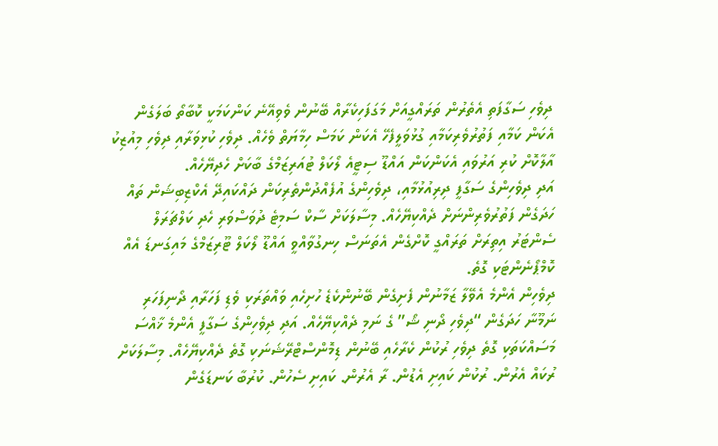ދިވެހި ސަގާފަތި އެތެރުން ތަރައްގީއަށް މަގަފަހިކެރާއް ބޭނުން ވެވިއޭނެ ކަންކަމަކީ ކޮބާތޯ ބަލަގެން އެކަން ކަމާއި ފަތުރުވެރިކަމާއި ގުޅުވަލީފެހޭ އެކަން ކަމަސް ހިމާޔަތް ވެހެއް. ދިވެހި ކުޅިވަރާއި ދިވެހި މިއުޒިކު އާލާކޮށް ކުރި އަރުވައި އެކަންކަން އައްޑޫ ސިޓީއެ ލޯކަލް ޓުއަރިޒަމްގެ ބާކަށް ހެދިޔޭހެއް.
އަދި ދިވެހިންގެ ސަގާފީ ދިރިއުޅުމާއި، ދިވެހިންގެ އުފެއްދުންތެރިކަން ދައްކައިދޭ އެކްޒިބިޝަން ތައް ހަދަގެން ފަތުރުވެރިންނަށް ދެއްކިޔޭހެއް. މިސާލަކަށް ސާކް ސަމިޓެ ދުވަސްވަރި ހެދި ކަލްޗަރަލް ސެންޓަރު އިތިރަށް ތަރައްގީ ކޮށްގެން އެތަނަސް ހިނގުވާއްވީ އައްޑޫ ލޯކަލް ޓޫރިޒަމްގެ މައިގަނޑަ އެއް ކޮމްޕޯނެންޓަކި ގޮތެ.
ދިވެހިން އެންމެ އެވޭލާ ޒަމާނުން ފެށިގެން ބޭނުންކެޑެ ހުށިހެއި ވައްތަރަކި ވެޑި ފަހަރާއި ދޯނިފަހަރި ނަމޫނާ ހަދަގެން “ދިވެހި ދޯނި ޝޯ” ގެ ނަމި ދެއްކިޔޭހެއް. އަދި ދިވެހިންގެ ސަގާފީ އެންމެ ޚާއްސަ މަސައްކަތަކި ގޮތެ ދިވެހި ރުކުން ކެރާހެއި ބޭނުން ޑިމޮންސްޓްރޭޝަނަކި ގޮތެ ދެއްކިޔޭހެއް. މިސާލަކަށް ރުކައް އެރުން. ރުކުން ކައިށި އެޑުން. ރާ އެރުން. ކައިށި ސެހުން. ކުރުބާ ކަނޑަގެން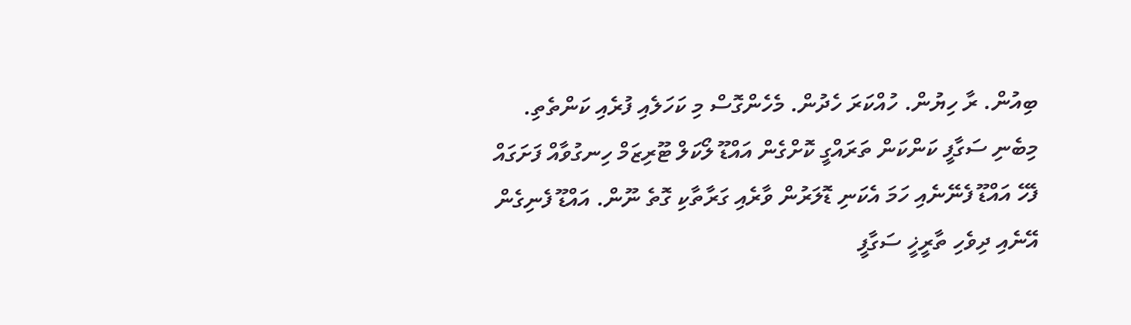ބިއުން. ރާ ހިޔުން. ހުއްކަރަ ހެދުން. މެހެންގޮސް މި ކަހަލެއި ފުރެއި ކަންތެތި.
މިބެނި ސަގާފީ ކަންކަން ތަރައްގީ ކޮށްގެން އައްޑޫ ލޯކަލް ޓޫރިޒަމް ހިނގުވާއް ފަށަގައް ފެހޭ އައްޑޫ ފެނޭނެއި ހަމަ އެކަނި ޑޮލަރުން ވާރެއި ގަރާތާކި ގޮތެ ނޫން. އައްޑޫ ފެނިގެން އޭނެއި ދިވެހި ތާރީޚީ ސަގާފީ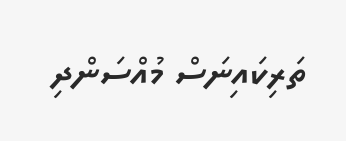ތަރިކައިނަސް މުއްސަންދި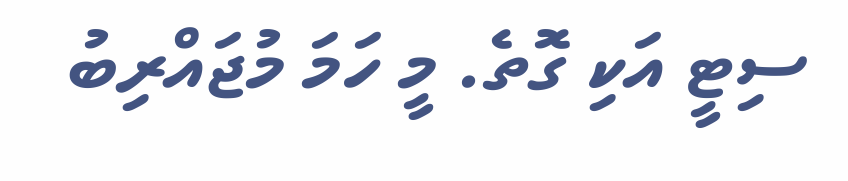ސިޓީ އަކި ގޮތެ. މީ ހަމަ މުޖައްރިބު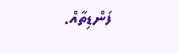ފަންޑިތާއް.